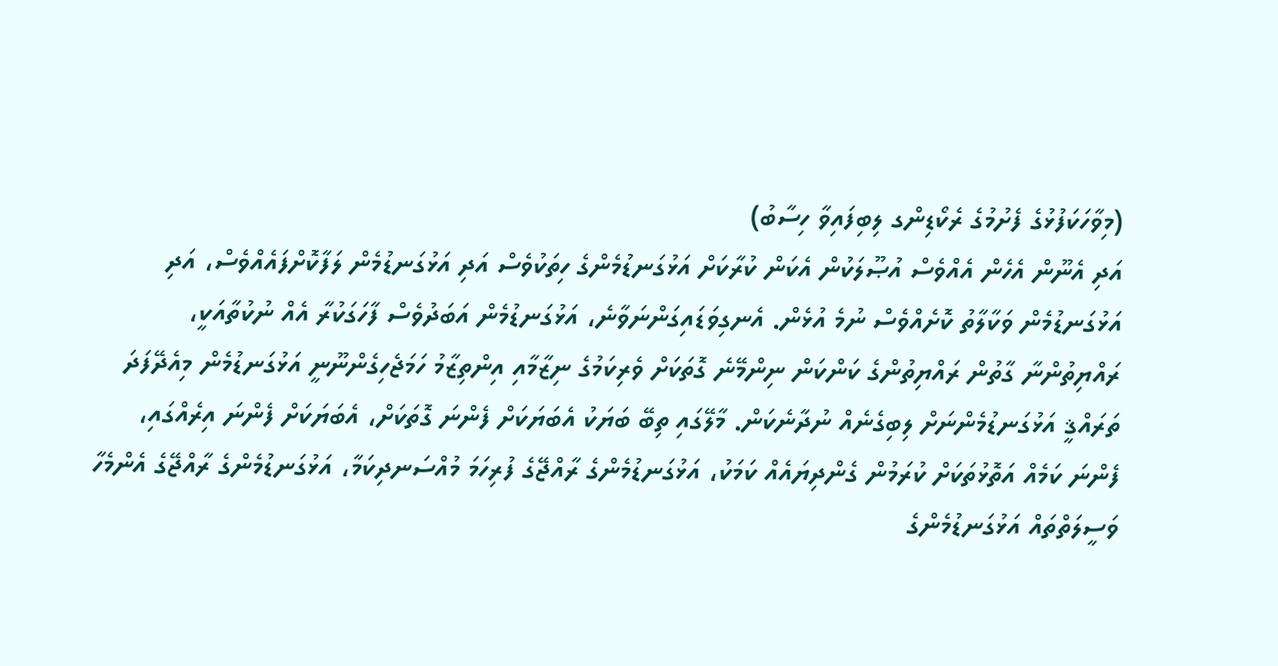(މިވާހަކަފުޅުގެ ފެށުމުގެ ރެކޯޑިންގ ލިބިފައިވާ ހިސާބު)
އަދި އެނޫން އެހެން އެއްވެސް އުޞޫލަކުން އެކަން ކުރާކަށް އަޅުގަނޑުމެންގެ ހިތަކުވެސް އަދި އަޅުގަނޑުމެން ލަފާކޮށްފައެއްވެސް، އަދި އަޅުގަނޑުމެން ވަކާލާތު ކޮށެއްވެސް ނުމެ އުޅެން. އެނގިވަޑައިގަންނަވާނެ، އަޅުގަނޑުމެން އަބަދުވެސް ފާހަގަކުރާ އެއް ނުކުތާއަކީ، ރައްޔިތުންނާ ގާތުން ރައްޔިތުންގެ ކަންކަން ނިންމޭނެ ގޮތަކަށް ވެރިކަމުގެ ނިޒާމާއި އިންތިޒާމު ހަމަޖެހިގެންނޫނީ އަޅުގަނޑުމެން މިއެދޭފަދަ ތަރައްޤީ އަޅުގަނޑުމެންނަށް ލިބިގެނެއް ނުދާނެކަން. މާލޭގައި ތިބޭ ބަޔަކު އެބަޔަކަށް ފެންނަ ގޮތަކަށް، އެބަޔަކަށް ފެންނަ އިރެއްގައި، ފެންނަ ކަމެއް އަތޮޅުތަކަށް ކުރަމުން ގެންދިޔައެއް ކަމަކު، އަޅުގަނޑުމެންގެ ރާއްޖޭގެ ފުރިހަމަ މުއްސަނދިކަމާ، އަޅުގަނޑުމެންގެ ރާއްޖޭގެ އެންމެހާ ވަސީލަތްތައް އަޅުގަނޑުމެންގެ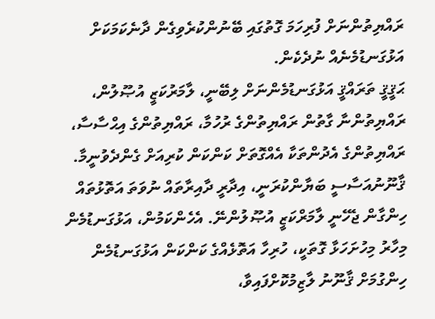ރައްޔިތުންނަށް ފުރިހަމަ ގޮތުގައި ބޭނުންކުރެވިގެން ދާނެކަމަކަށް އަޅުގަނޑުމެނެއް ނުދެކެން.
ޙަޤީޤީ ތަރައްޤީ އަޅުގަނޑުމެންނަށް ލިބޭނީ، ލާމަރުކަޒީ އުޞޫލުން، ރައްޔިތުންނާ ގާތުން ރައްޔިތުންގެ ރުހުމާ، ރައްޔިތުންގެ އިޙްސާސާ، ރައްޔިތުންގެ އެދުންތަކާ އެއްގޮތަށް ކަންކަން ކުރިއަށް ގެންދެވުނީމާ. ޤާނޫނުއަސާސީ ބަޔާންކުރަނީ، އިދާރީ ދާއިރާތައް ނުވަތަ އަތޮޅުތައް ހިންގާން ޖެހޭނީ ލާމަރްކަޒީ އުޞޫލުންނޭ. އެހެންކަމުން، އަޅުގަނޑުމެން މިހާރު މިހުށަހަޅާ ގޮތަކީ، ހުރިހާ އަތޮޅެއްގެ ކަންކަން އަޅުގަނޑުމެން ހިންގުމަށް ޤާނޫނު ލާޒިމުކޮށްފައިވާ،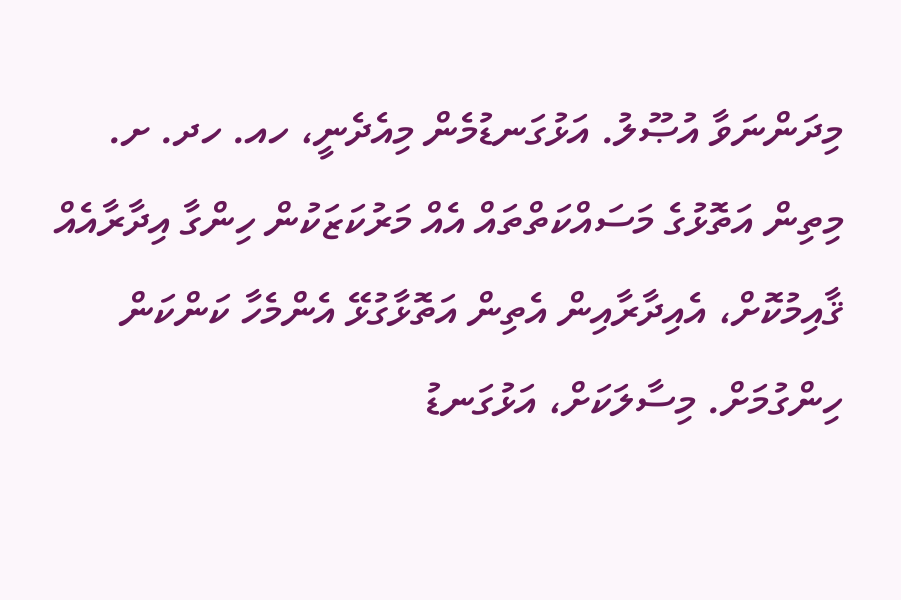މިދަންނަވާ އުޞޫލު. އަޅުގަނޑުމެން މިއެދެނީ، ހއ. ހދ. ށ. މިތިން އަތޮޅުގެ މަސައްކަތްތައް އެއް މަރުކަޒަކުން ހިންގާ އިދާރާއެއް ޤާއިމުކޮށް، އެއިދާރާއިން އެތިން އަތޮޅާގުޅޭ އެންމެހާ ކަންކަން ހިންގުމަށް. މިސާލަކަށް، އަޅުގަނޑު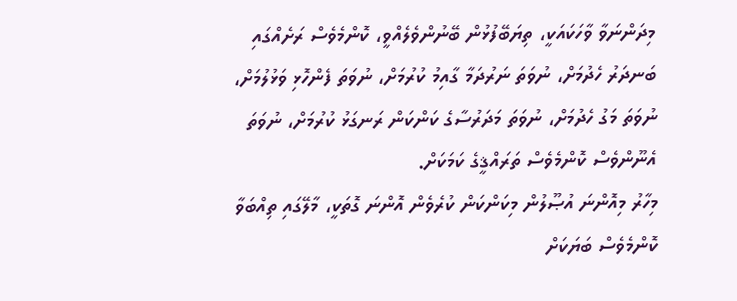މިދަންނަވާ ވާހަކައަކީ، ތިޔަބޭފުޅުން ބޭނުންވެލެއްވީ، ކޮންމެވެސް ރަށެއްގައި ބަނދަރު ހެދުމަށް، ނުވަތަ ނަރުދަމާ ގާއިމު ކުރުމަށް، ނުވަތަ ފެންހޮޅި ވަޅުލުމަށް، ނުވަތަ މަގު ހެދުމަށް، ނުވަތަ މަދަރުސާގެ ކަންކަން ރަނގަޅު ކުރުމަށް، ނުވަތަ އެނޫންވެސް ކޮންމެވެސް ތަރައްޤީގެ ކަމަކަށް.
މިހާރު މިއޮންނަ އުޞޫލުން މިކަންކަން ކުރެވެން އޮންނަ ގޮތަކީ، މާލޭގައި ތިއްބަވާ ކޮންމެވެސް ބަޔަކަށް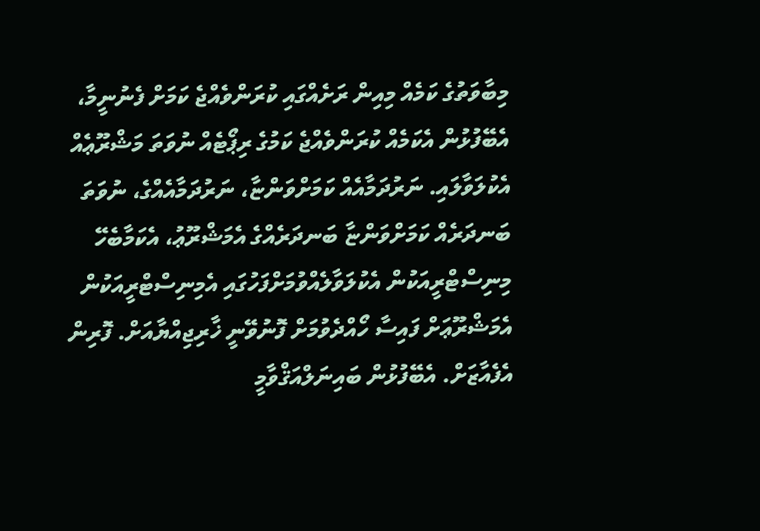މިބާވަތުގެ ކަމެއް މިއިން ރަށެއްގައި ކުރަންވެއްޖެ ކަމަށް ފެނުނީމާ، އެބޭފުޅުން އެކަމެއް ކުރަންވެއްޖެ ކަމުގެ ރިޕޯޓެއް ނުވަތަ މަޝްރޫޢެއް އެކުލަވާލައި. ނަރުދަމާއެއް ކަމަށްވަންޏާ، ނަރުދަމާއެއްގެ، ނުވަތަ ބަނދަރެއް ކަމަށްވަންޏާ ބަނދަރެއްގެ އެމަޝްރޫޢު، އެކަމާބެހޭ މިނިސްޓްރީއަކުން އެކުލަވާލެއްވުމަށްފަހުގައި އެމިނިސްޓްރީއަކުން އެމަޝްރޫޢަށް ފައިސާ ހޯއްދެވުމަށް ފޮނުވޭނީ ޚާރިޖިއްޔާއަށް. ފޮރިން އެފެއާޒަށް. އެބޭފުޅުން ބައިނަލްއަޤްވާމީ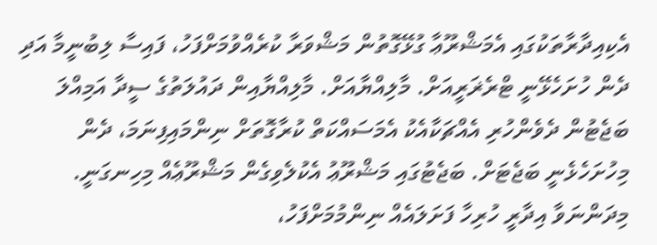އެކިއިދާރާތަކުގައި އެމަޝްރޫޢާ ގުޅޭގޮތުން މަޝްވަރާ ކުރެއްވުމަށްފަހު، ފައިސާ ލިބުނީމާ އަދި ދެން ހުށަހެޅޭނީ ޓްރެޜަރީއަށް. މާލިއްޔާއަށް. މާލިއްޔާއިން ދައުލަތުގެ ސީދާ އަމިއްލަ ބަޖެޓުން ދެވެންހުރި އެއްޗަކާއެކު އެމަސައްކަތް ކުރާގޮތަށް ނިންމައިފިނަމަ، ދެން މިހުށަހެޅެނީ ބަޖެޓަށް. ބަޖެޓުގައި މަޝްރޫޢު އެކުލެވިގެން މަޝްރޫޢެއް މިހިނގަނީ. މިދަންނަވާ އިދާރީ ހުރިހާ ފަށަލައެއް ނިންމުމަށްފަހު،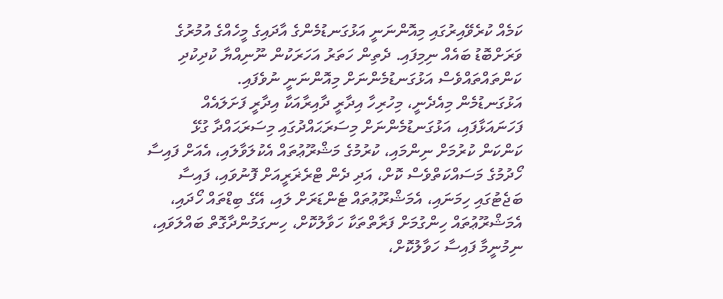ކަމެއް ކުރެވޭއިރުގައި މިއޮންނަނީ އަޅުގަނޑުމެންގެ އާދައިގެ މީހެއްގެ އުމުރުގެ ވަރަށްބޮޑު ބައެއް ނިމިފައި. ދެތިން ހަތަރު އަހަރަކުން ނޫނިއްޔާ ކުދިކުދި ކަންތައްތައްވެސް އަޅުގަނޑުމެންނަށް މިއޮންނަނީ ނުވެފައި.
އަޅުގަނޑުމެން މިއެދެނީ، މިހުރިހާ އިދާރީ ދާއިރާއަކާ އިދާރީ ފަށަލައެއް ފަހަނައަޅާފައި، އަޅުގަނޑުމެންނަށް މިސަރަޙައްދުގައި މިސަރަޙައްދާ ގުޅޭ ކަންކަން ކުރުމަށް ނިންމައި، ކުރުމުގެ މަޝްރޫޢުތައް އެކުލަވާލައި، އެއަށް ފައިސާ ހޯދުމުގެ މަސައްކަތްވެސް ކޮށް، އަދި ދެން ޓްރެޜަރީއަށް ފޮނުވައި، ފައިސާ ބަޖެޓުގައި ހިމަނައި، އެމަޝްރޫޢުތައް ޓެންޑަރަށް ލައި، އޭގެ ބިޑްތައް ހޯދައި، އެމަޝްރޫޢުތައް ހިންގުމަށް ފަރާތްތަކާ ހަވާލުކޮށް، ހިނގަމުންދާގޮތް ބައްލަވައި، ނިމުނީމާ ފައިސާ ހަވާލުކޮށް،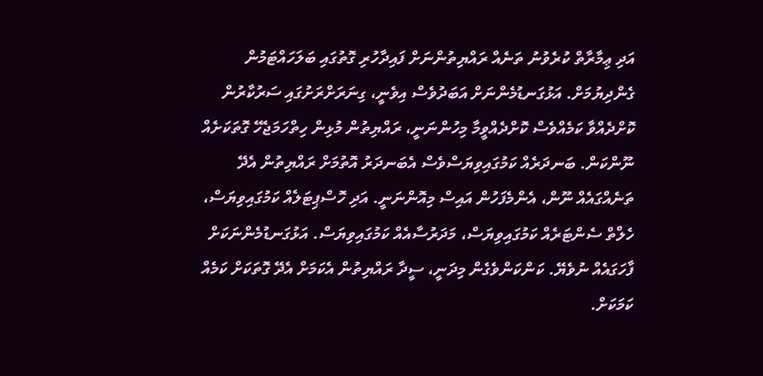އަދި ޢިމާރާތް ކުރެވުނު ތަނެއް ރައްޔިތުންނަށް ފައިދާހުރި ގޮތުގައި ބަލަހައްޓަމުން ގެންދިޔުމަށް. އަޅުގަނޑުމެންނަށް އަބަދުވެސް އިވެނީ، ގިނަރަށްރަށުގައި ސަރުކާރުން ކޮށްދެއްވާ ކަމެއްވެސް ކޮށްދެއްވީމާ މިހުންނަނީ، ރައްޔިތުން މުޅިން ހިތްހަމަޖެހޭ ގޮތަކަށެއް ނޫންކަން. ބަނދަރެއް ކަމުގައިވިޔަސްވެސް އެބަނދަރު އޮތުމަށް ރައްޔިތުން އެދޭ ތަނެއްގައެއް ނޫން، އެންމެފަހުން އައިސް މިއޮންނަނީ. އަދި ހޮސްޕިޓަލެއް ކަމުގައިވިޔަސް، ހެލްތް ސެންޓަރެއް ކަމުގައިވިޔަސް، މަދަރުސާއެއް ކަމުގައިވިޔަސް. އަޅުގަނޑުމެންނަކަށް ފާހަގައެއް ނުވެޔޭ. ކަންކަންވެގެން މިދަނީ، ސީދާ ރައްޔިތުން އެކަމަށް އެދޭ ގޮތަކަށް ކަމެއް ކަމަކަށް.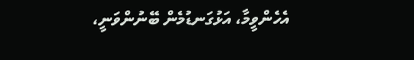އެހެންވީމާ، އަޅުގަނޑުމެން ބޭނުންވަނީ،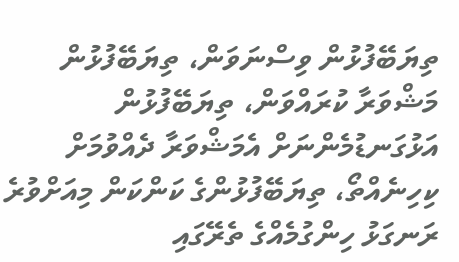ތިޔަބޭފުޅުން ވިސްނަވަން، ތިޔަބޭފުޅުން މަޝްވަރާ ކުރައްވަން، ތިޔަބޭފުޅުން އަޅުގަނޑުމެންނަށް އެމަޝްވަރާ ދެއްވުމަށް ކިހިނެއްތޯ، ތިޔަބޭފުޅުންގެ ކަންކަން މިއަށްވުރެ ރަނގަޅު ހިންގުމެއްގެ ތެރޭގައި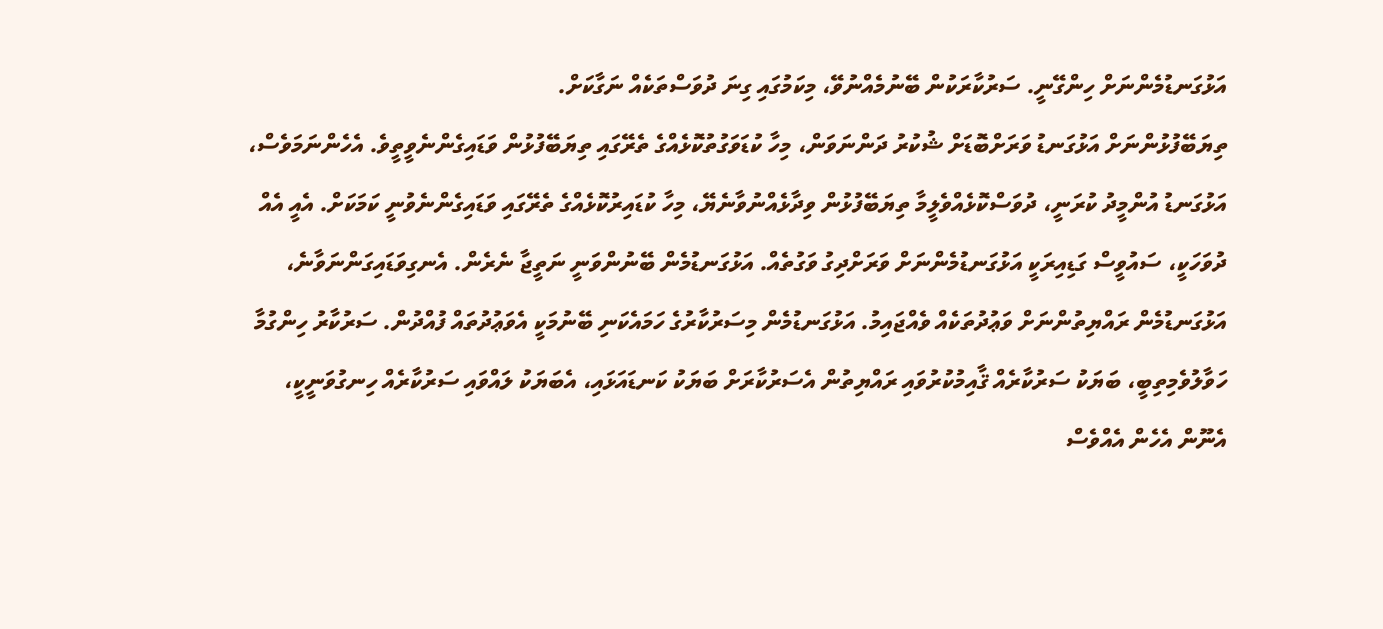އަޅުގަނޑުމެންނަށް ހިންގޭނީ. ސަރުކާރަކުން ބޭނުމެއްނުވޭ، މިކަމުގައި ގިނަ ދުވަސްތަކެއް ނަގާކަށް.
ތިޔަބޭފުޅުންނަށް އަޅުގަނޑު ވަރަށްބޮޑަށް ޝުކުރު ދަންނަވަން، މިހާ ކުޑަވަގުތުކޮޅެއްގެ ތެރޭގައި ތިޔަބޭފުޅުން ވަޑައިގެންނެވީތީވެ. އެހެންނަމަވެސް، އަޅުގަނޑު އުންމީދު ކުރަނީ، ދުވަސްކޮޅެއްވެލީމާ ތިޔަބޭފުޅުން ވިދާޅެއްނުވާނެޔޭ، މިހާ ކުޑައިރުކޮޅެއްގެ ތެރޭގައި ވަޑައިގެންނެވުނީ ކަމަކަށް. އެއީ އެއް ދުވަހަކީ، ސައުވީސް ގަޑިއިރަކީ އަޅުގަނޑުމެންނަށް ވަރަށްދިގު ވަގުތެއް. އަޅުގަނޑުމެން ބޭނުންވަނީ ނަތީޖާ ނެރެން. އެނގިވަޑައިގަންނަވާނެ، އަޅުގަނޑުމެން ރައްޔިތުންނަށް ވަޢުދުތަކެއް ވެއްޖައިމު. އަޅުގަނޑުމެން މިސަރުކާރުގެ ހަމައެކަނި ބޭނުމަކީ އެވަޢުދުތައް ފުއްދުން. ސަރުކާރު ހިންގުމާ ހަވާލުވެމިތިބީ، ބަޔަކު ސަރުކާރެއް ޤާއިމުކުރުވައި ރައްޔިތުން އެސަރުކާރަށް ބަޔަކު ކަނޑައަޅައި، އެބަޔަކު ލައްވައި ސަރުކާރެއް ހިނގުވަނީކީ، އެނޫން އެހެން އެއްވެސް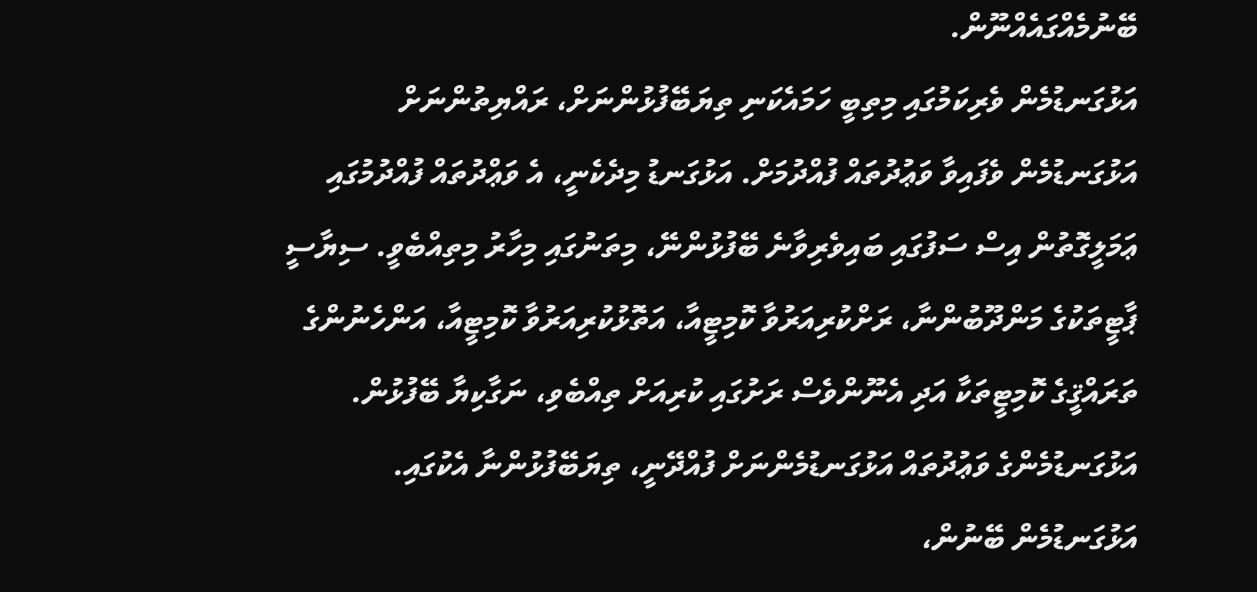ބޭނުމެއްގައެއްނޫން.
އަޅުގަނޑުމެން ވެރިކަމުގައި މިތިބީ ހަމައެކަނި ތިޔަބޭފުޅުންނަށް، ރައްޔިތުންނަށް އަޅުގަނޑުމެން ވެފައިވާ ވަޢުދުތައް ފުއްދުމަށް. އަޅުގަނޑު މިދެކެނީ، އެ ވަޢްދުތައް ފުއްދުމުގައި ޢަމަލީގޮތުން އިސް ސަފުގައި ބައިވެރިވާނެ ބޭފުޅުންނޭ، މިތަނުގައި މިހާރު މިތިއްބެވީ. ސިޔާސީ ޕާޓީތަކުގެ މަންދޫބުންނާ، ރަށްކުރިއަރުވާ ކޮމިޓީއާ، އަތޮޅުކުރިއަރުވާ ކޮމިޓީއާ، އަންހެނުންގެ ތަރައްޤީގެ ކޮމިޓީތަކާ އަދި އެނޫންވެސް ރަށުގައި ކުރިއަށް ތިއްބެވި، ނަގާކިޔާ ބޭފުޅުން. އަޅުގަނޑުމެންގެ ވަޢުދުތައް އަޅުގަނޑުމެންނަށް ފުއްދޭނީ، ތިޔަބޭފުޅުންނާ އެކުގައި. އަޅުގަނޑުމެން ބޭނުން،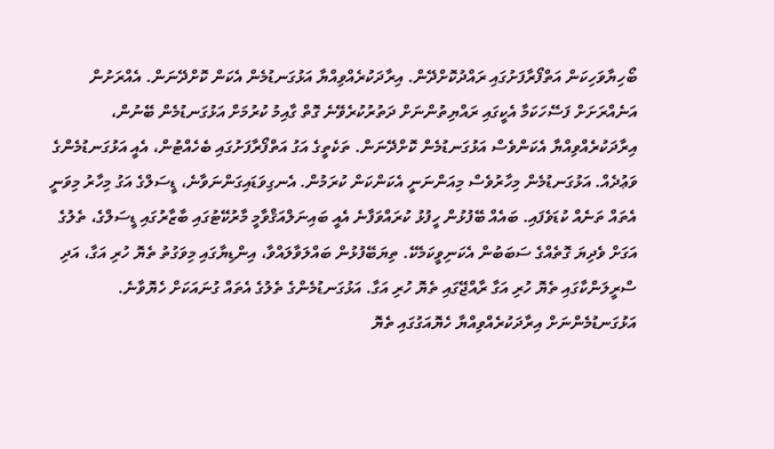ބޯހިޔާވަހިކަން އަތްފޯރާފަށުގައި ރައްދުކޮށްދޭން. އިރާދަކުރެއްވިއްޔާ އަޅުގަނޑުމެން އެކަން ކޮށްދޭނަން. އެއްރަށުން އަނެއްރަށަށް ފަސޭހަކަމާ އެކީގައި ރައްޔިތުންނަށް ދަތުރުކުރެވޭނެ ގޮތް ގާއިމު ކުރުމަށް އަޅުގަނޑުމެން ބޭނުން، އިރާދަކުރެއްވިއްޔާ އެކަންވެސް އަޅުގަނޑުމެން ކޮށްދޭނަން. ތަކެތީގެ އަގު އަތްފޯރާފަށުގައި ބެހެއްޓުން، އެއީ އަޅުގަނޑުމެންގެ ވަޢުދެއް. އަޅުގަނޑުމެން މިހާރުވެސް މިއަންނަނީ އެކަންކަން ކުރަމުން. އެނގިވަޑައިގަންނަވާނެ، ޑީސަލްގެ އަގު މިހާރު މިވަނީ އެތައް ތަނެއް ކުޑަވެފައި. ބައެއް ބޭފުޅުން ހީފުޅު ކުރައްވަފާނެ އެއީ ބައިނަލްއަޤްވާމީ މާރުކޭޓުގައި ބާޒާރުގައި ޑީސަލްގެ، ތެލުގެ އަގަށް ވެދިޔަ ގޮތެއްގެ ސަބަބުން އެކަނިވީކަމެކޭ. ތިޔަބޭފުޅުން ބައްލަވާލައްވާ، އިންޑިޔާގައި މިވަގުތު ތެޔޮ ހުރި އަގާ، އަދި ސްރީލަންކާގައި ތެޔޮ ހުރި އަގާ ރާއްޖޭގައި ތެޔޮ ހުރި އަގާ. އަޅުގަނޑުމެންގެ ތެލުގެ އެތައް ގުނައަކަށް ހެޔޮވާނެ. އަޅުގަނޑުމެންނަށް އިރާދަކުރެއްވިއްޔާ ހެޔޮއަގުގައި ތެޔޮ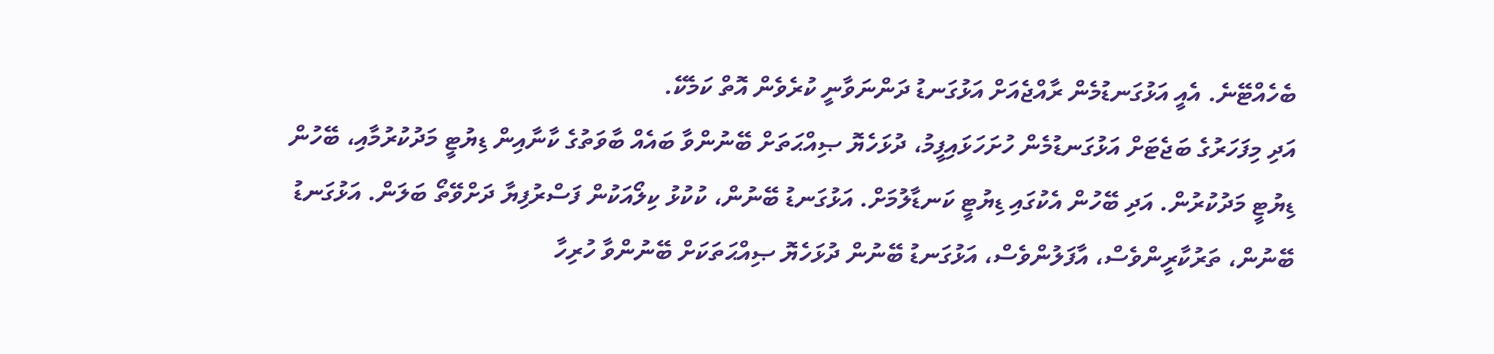ބެހެއްޓޭނެ. އެއީ އަޅުގަނޑުމެން ރާއްޖެއަށް އަޅުގަނޑު ދަންނަވާނީ ކުރެވެން އޮތް ކަމެކޭ.
އަދި މިފަހަރުގެ ބަޖެޓަށް އަޅުގަނޑުމެން ހުށަހަޅައިފީމު، ދުޅަހެޔޮ ޞިއްޙަތަށް ބޭނުންވާ ބައެއް ބާވަތުގެ ކާނާއިން ޑިޔުޓީ މަދުކުރުމާއި، ބޭހުން ޑިޔުޓީ މަދުކުރުން. އަދި ބޭހުން އެކުގައި ޑިޔުޓީ ކަނޑާލުމަށް. އަޅުގަނޑު ބޭނުން، ކުކުޅު ކިލޯއަކުން ފަސްރުފިޔާ ދަށްވޭތޯ ބަލަން. އަޅުގަނޑު ބޭނުން، ތަރުކާރީންވެސް، އާފަލުންވެސް، އަޅުގަނޑު ބޭނުން ދުޅަހެޔޮ ޞިއްޙަތަކަށް ބޭނުންވާ ހުރިހާ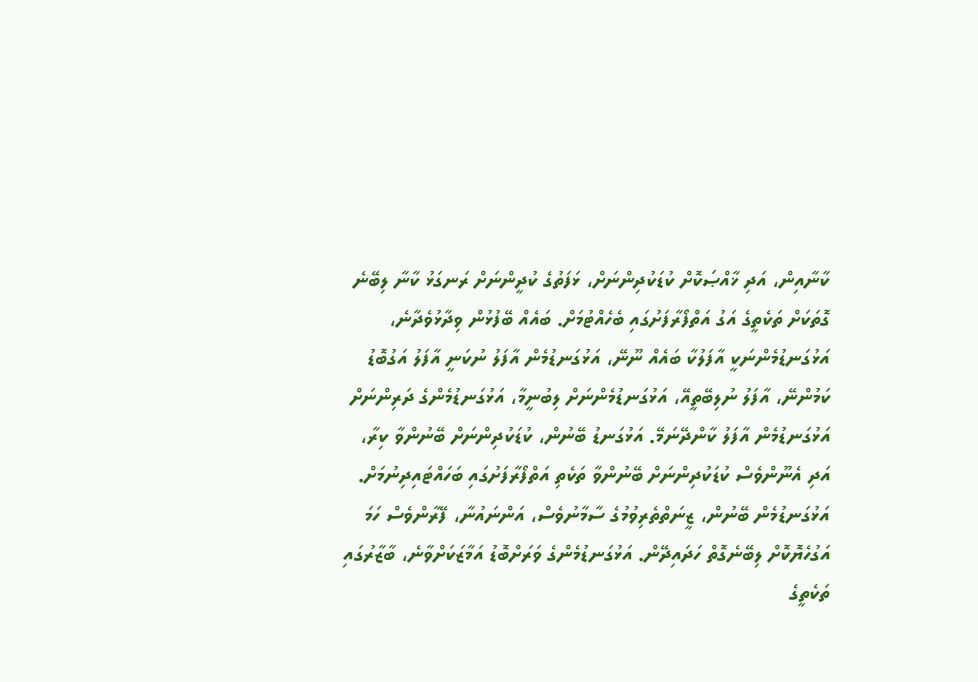ކާނާއިން، އަދި ޚާއްޞަކޮށް ކުޑަކުދިންނަށް، ޅަފަތުގެ ކުދީންނަށް ރަނގަޅު ކާނާ ލިބޭނެ ގޮތަކަށް ތަކެތީގެ އަގު އަތްފޯރާފަށުގައި ބެހެއްޓުމަށް. ބައެއް ބޭފުޅުން ވިދާޅުވެދާނެ، އަޅުގަނޑުމެންނަކީ އާފަލުކާ ބައެއް ނޫނޭ، އަޅުގަނޑުމެން އާފަލު ނުކަނީ އާފަލު އަގުބޮޑު ކަމުންނޭ، އާފަލު ނުލިބޭތީއޭ، އަޅުގަނޑުމެންނަށް ލިބުނީމާ، އަޅުގަނޑުމެންގެ ދަރިންނަށް އަޅުގަނޑުމެން އާފަލު ކާންދޭނަމޭ. އަޅުގަނޑު ބޭނުން، ކުޑަކުދިންނަށް ބޭނުންވާ ކިރާ، އަދި އެނޫންވެސް ކުޑަކުދިންނަށް ބޭނުންވާ ތަކެތި އަތްފޯރާފަށުގައި ބަހައްޓައިދިނުމަށް. އަޅުގަނޑުމެން ބޭނުން، ޒީނަތްތެރިވުމުގެ ސާމާނުވެސް، އަންނައުނާ، ފޭރާންވެސް ހަމަ އަގުހެޔޮކޮށް ލިބޭނެގޮތް ހަދައިދޭން. އަޅުގަނޑުމެންގެ ވަރަށްބޮޑު އަމާޒަކަށްވާނެ، ބާޒާރުގައި ތަކެތީގެ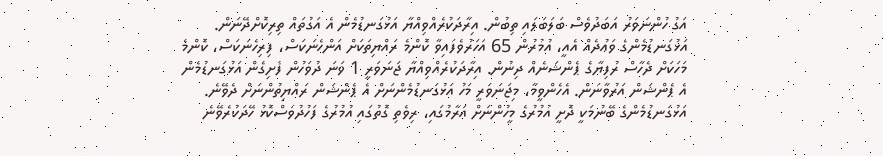އަގު ހުންނަވަރު އަބަދުވެސް ބަލަބަލައި ތިބުން. އިރާދަކުރެއްވިއްޔާ އަޅުގަނޑުމެން އެ އަގުތައް ތިރިކޮށްދޭނަން.
އަޅުގަނޑުމެންގެ ވަޢުދެއް އެއީ، އުމުރުން 65 އަހަރުވެފައިވާ ކޮންމެ ރައްޔިތަކަށް އަންހެނަކަސް، ފިރިހެނަކަސް، ކޮންމެ މަހަކަށް ދެހާސް ރުފިޔާގެ ޕެންޝަނެއް ދިނުން. އިރާދަކުރެއްވިއްޔާ ޖަނަވަރީ 1 ވަނަ ދުވަހުން ފެށިގެން އަޅުގަނޑުމެން އެ ޕެންޝަން އަރުވާނަން. އެހެންވީމާ، މިޖަނަވަރީ މަހު އަޅުގަނޑުމެންނަށް އެ ޕެންޝަން ރައްޔިތުންނަށް ދެވޭނެ. އަޅުގަނޑުމެންގެ ބޭނުމަކީ ދޮށީ އުމުރުގެ މީހުންނަށް އަރާމުގައި، ރިވެތި ގޮތުގައި އުމުރުގެ ފަހުދުވަސްކޮޅު ހޭދަކުރެވޭނެ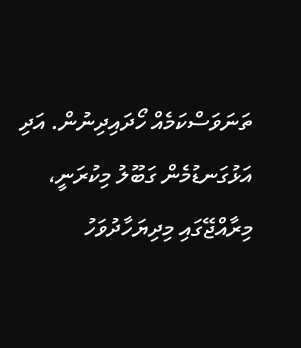ތަނަވަސްކަމެއް ހޯދައިދިނުން. އަދި އަޅުގަނޑުމެން ގަބޫލު މިކުރަނީ، މިރާއްޖޭގައި މިދިޔަހާދުވަހު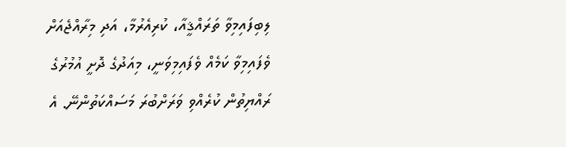ލިބިފައިމިވާ ތަރައްޤީއާ، ކުރިއެރުމާ، އަދި މިރާއްޖެއަށް ވެފައިމިވާ ކަމެއް ވެފައިމިވަނީ، މިއަދުގެ ދޮށީ އުމުރުގެ ރައްޔިތުން ކުރެއްވި ވަރަށްބުރަ މަސައްކަތުންނޭ. އެ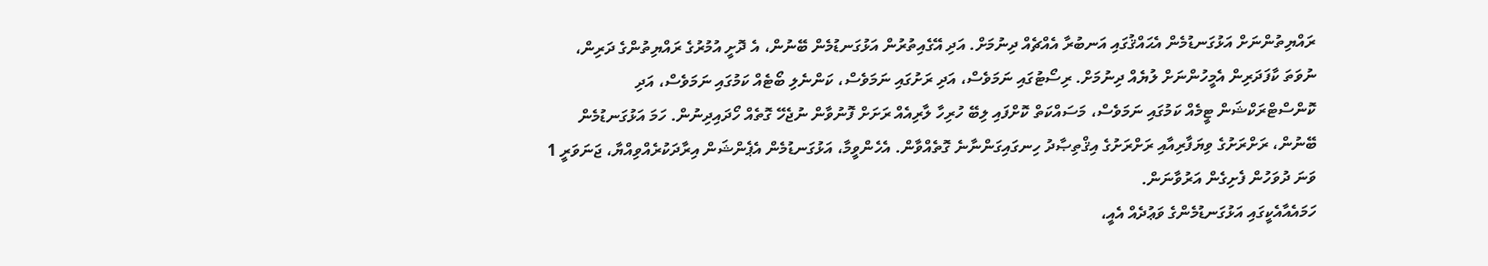ރައްޔިތުންނަށް އަޅުގަނޑުމެން އެޙައްޤުގައި އަނބުރާ އެއްޗެއް ދިނުމަށް. އަދި އޭގެއިތުރުން އަޅުގަނޑުމެން ބޭނުން، އެ ދޮށީ އުމުރުގެ ރައްޔިތުންގެ ދަރިން، ނުވަތަ ކާފަދަރިން އެމީހުންނަށް ލުޔެއް ދިނުމަށް. ރިސޯޓުގައި ނަމަވެސް، އަދި ރަށުގައި ނަމަވެސް، ކަންނެލި ބޯޓެއް ކަމުގައި ނަމަވެސް، އަދި ކޮންސްޓްރަކްޝަން ޓީމެއް ކަމުގައި ނަމަވެސް، މަސައްކަތް ކޮށްފައި ލިބޭ ހުރިހާ ލާރިއެއް ރަށަށް ފޮނުވާން ނުޖެހޭ ގޮތެއް ހޯދައިދިނުން. ހަމަ އަޅުގަނޑުމެން ބޭނުން، ރަށްރަށުގެ ވިޔަފާރިއާއި ރަށްރަށުގެ އިޤްތިޞާދު ހިނގައިގަންނާނެ ގޮތެއްވާން. އެހެންވީމާ، އަޅުގަނޑުމެން އެޕެންޝަން އިރާދަކުރެއްވިއްޔާ، ޖަނަވަރީ 1 ވަނަ ދުވަހުން ފެށިގެން އަރުވާނަން.
ހަމައެއާއެކީގައި އަޅުގަނޑުމެންގެ ވަޢުދެއް އެއީ،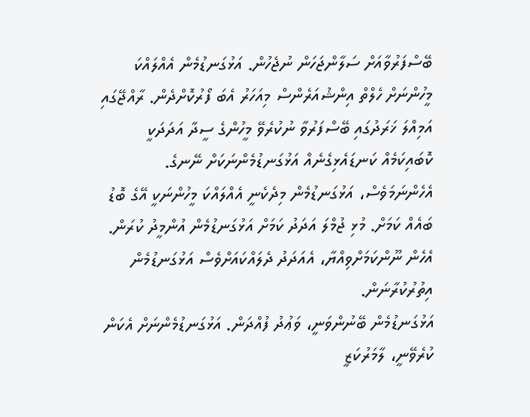ބޭސްފަރުވާއަށް ސަލާންޖަހަން ނުޖެހުން. އަޅުގަނޑުމެން އެއްލައްކަ މީހުންނަށް ހެލްތް އިންޝުއަރެންސް މިއަހަރު އެބަ ފޯރުކޮށްދެން. ރާއްޖޭގައި އަމިއްލަ ޚަރަދުގައި ބޭސްފަރުވާ ނުކުރެވޭ މީހުންގެ ސީދާ އަދަދަކީ ކޮބައިކަމެއް ކަނޑައެޅިގެނެއް އަޅުގަނޑުމެންނަކަށް ނޭނގެ. އެހެންނަމަވެސް، އަޅުގަނޑުމެން މިދެކެނީ އެއްލައްކަ މީހުންނަކީ އޭގެ ބޮޑު ބައެއް ކަމަށް. މުޅި ޖުމްލަ އަދަދު ކަމަށް އަޅުގަނޑުމެން އުންމީދު ކުރަން. އެހެން ނޫންކަމަށްވިއްޔާ، އެއަދަދު ދެލައްކައަށްވެސް އަޅުގަނޑުމެން އިތުރުކުރާނަން.
އަޅުގަނޑުމެން ބޭނުންވަނީ، ވަޢުދު ފުއްދަން. އަޅުގަނޑުމެންނަށް އެކަން ކުރެވޭނީ، ލާމަރުކަޒީ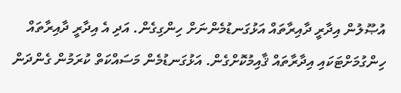އުޞޫލުން އިދާރީ ދާއިރާތައް އަޅުގަނޑުމެންނަށް ހިންގިގެން. އަދި އެ އިދާރީ ދާއިރާތައް ހިންގުމަށްޓަކައި އިދާރާތައް ޤާއިމުކޮށްގެން. އަޅުގަނޑުމެން މަސައްކަތް ކުރަމުން ގެންދަން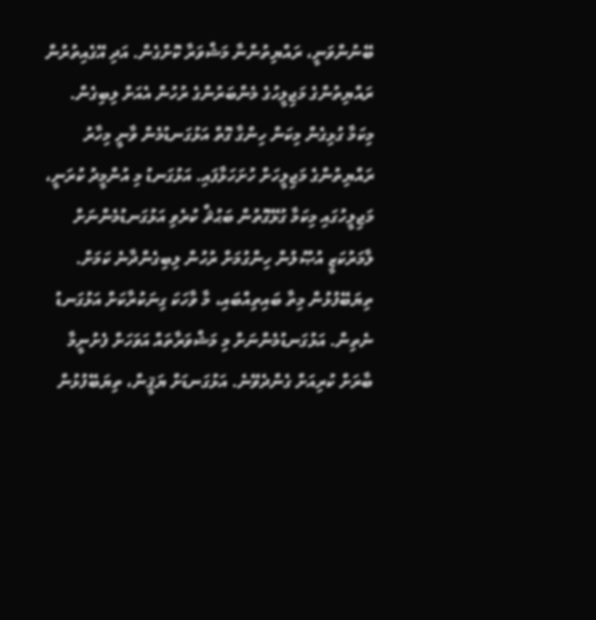ބޭނުންވަނީ، ރައްޔިތުންނާ މަޝްވަރާ ކޮށްގެން. އަދި އޭގެއިތުރުން ރައްޔިތުންގެ މަޖިލީހުގެ މެންބަރުންގެ ރުހުން އެއަށް ލިބިގެން. މިކަމާ ގުޅިގެން މިކަން ހިންގާ ގޮތް އަޅުގަނޑުމެން ވާނީ މިހާރު ރައްޔިތުންގެ މަޖިލީހަށް ހުށަހަޅާފައި. އަޅުގަނޑު މި އުންމީދު ކުރަނީ، މަޖިލީހުގައި މިކަމާ ގުޅޭގޮތުން ބަޙުޘް ކުރެވި އަޅުގަނޑުމެންނަށް ލާމަރުކަޒީ އުޞޫލުން ހިންގުމަށް ރުހުން ލިބިގެންދާނެ ކަމަށް.
ތިޔަބޭފުޅުން މިތާ ބައިތިއްބައި، މާ ވާހަކަ ގިނަކުރާކަށް އަޅުގަނޑު ނެތިން. އަޅުގަނޑުމެންނަށް މި މަޝްވަރާތައް އަވަހަށް ފެށުނީމާ ބާރަށް ކުރިއަށް ގެންދެވޭނެ. އަޅުގަނޑަށް ޔަޤީން، ތިޔަބޭފުޅުން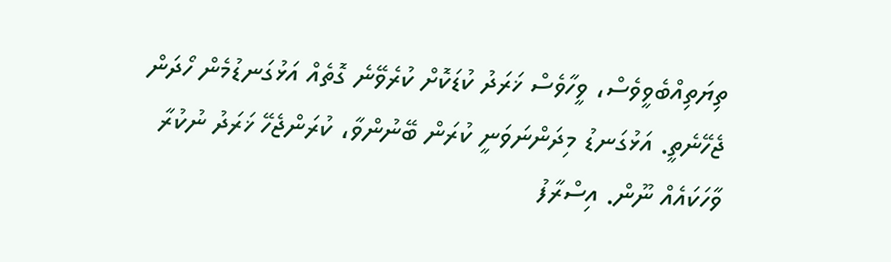ތިޔަތިއްބެވީވެސް، ވީހާވެސް ޚަރަދު ކުޑަކޮށް ކުރެވޭނެ ގޮތެއް އަޅުގަނޑުމެން ހޯދަން ޖެހޭނެތީ. އަޅުގަނޑު މިދަންނަވަނީ ކުރަން ބޭނުންވާ، ކުރަންޖެހޭ ޚަރަދު ނުކުރާ ވާހަކައެއް ނޫން. އިސްރާފު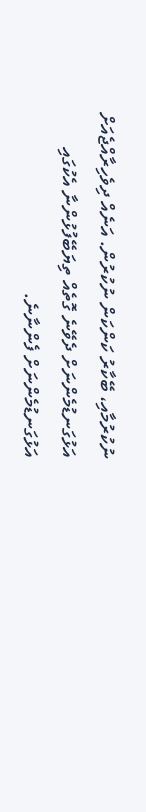ނުކުރުމާއި، ބޭކާރު ކަންކަން ނުކުރުން. އަނެއް ދިވެހިރާއްޖެއަށް އަޅުގަނޑުމެންނަށް ދެވޭނެ ގޮތެއް ތިޔަބޭފުޅުންނާ އެކުގައި އަޅުގަނޑުމެންނަށް ފެންނާނެ.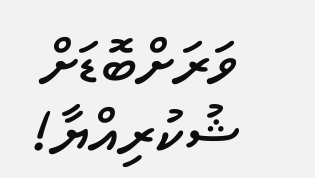ވަރަށްބޮޑަށް ޝުކުރިއްޔާ!